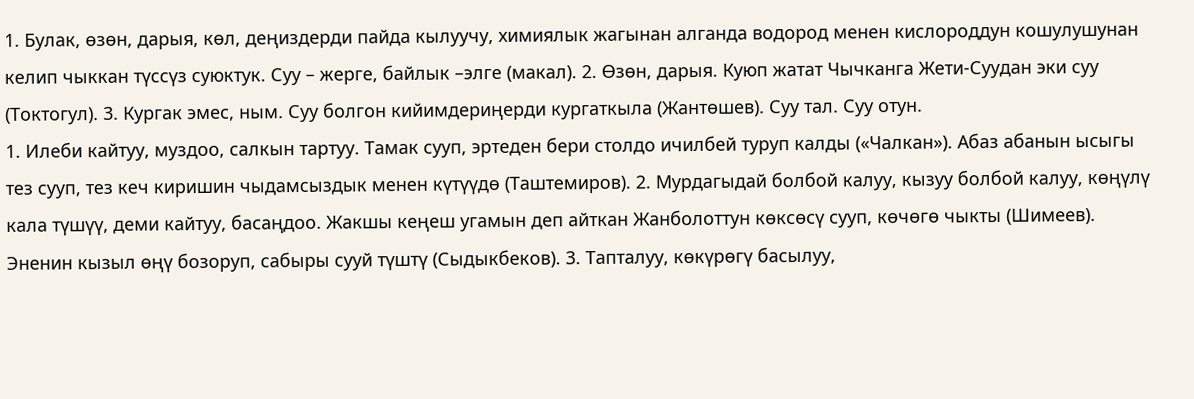1. Булак, өзөн, дарыя, көл, деңиздерди пайда кылуучу, химиялык жагынан алганда водород менен кислороддун кошулушунан келип чыккан түссүз суюктук. Суу – жерге, байлык –элге (макал). 2. Өзөн, дарыя. Куюп жатат Чычканга Жети-Суудан эки суу (Токтогул). 3. Кургак эмес, ным. Суу болгон кийимдериңерди кургаткыла (Жантөшев). Суу тал. Суу отун.
1. Илеби кайтуу, муздоо, салкын тартуу. Тамак сууп, эртеден бери столдо ичилбей туруп калды («Чалкан»). Абаз абанын ысыгы тез сууп, тез кеч киришин чыдамсыздык менен күтүүдө (Таштемиров). 2. Мурдагыдай болбой калуу, кызуу болбой калуу, көңүлү кала түшүү, деми кайтуу, басаңдоо. Жакшы кеңеш угамын деп айткан Жанболоттун көксөсү сууп, көчөгө чыкты (Шимеев). Эненин кызыл өңү бозоруп, сабыры сууй түштү (Сыдыкбеков). 3. Тапталуу, көкүрөгү басылуу,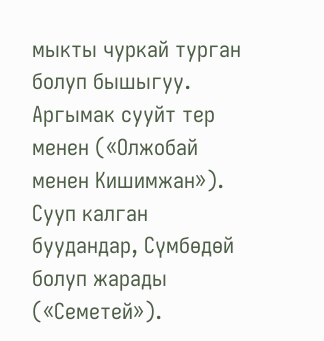мыкты чуркай турган болуп бышыгуу. Аргымак сууйт тер менен («Олжобай менен Кишимжан»). Сууп калган буудандар, Сүмбөдөй болуп жарады («Семетей»).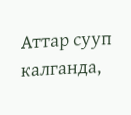Аттар сууп калганда,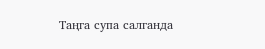Таңга супа салганда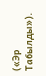(«Эр Табылды»).